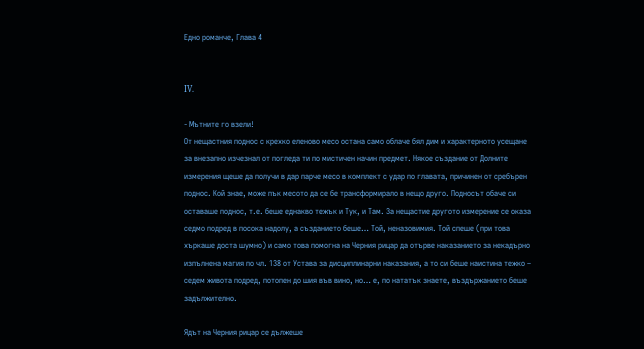Едно романче, Глава 4


IV.

- Мътните го взели!
От нещастния поднос с крехко еленово месо остана само облаче бял дим и характерното усещане за внезапно изчезнал от погледа ти по мистичен начин предмет. Някое създание от Долните измерения щеше да получи в дар парче месо в комплект с удар по главата, причинен от сребърен поднос. Кой знае, може пък месото да се бе трансформирало в нещо друго. Подносът обаче си оставаше поднос, т.е. беше еднакво тежък и Тук, и Там. За нещастие другото измерение се оказа седмо подред в посока надолу, а създанието беше… Той, неназовимия. Той спеше (при това хъркаше доста шумно) и само това помогна на Черния рицар да отърве наказанието за некадърно изпълнена магия по чл. 138 от Устава за дисциплинарни наказания, а то си беше наистина тежко – седем живота подред, потопен до шия във вино, но… е, по нататък знаете, въздържанието беше задължително.

Ядът на Черния рицар се дължеше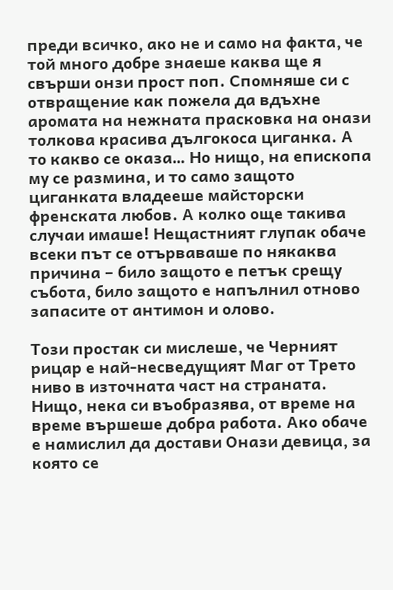преди всичко, ако не и само на факта, че той много добре знаеше каква ще я свърши онзи прост поп. Спомняше си с отвращение как пожела да вдъхне аромата на нежната прасковка на онази толкова красива дългокоса циганка. А то какво се оказа… Но нищо, на епископа му се размина, и то само защото циганката владееше майсторски френската любов. А колко още такива случаи имаше! Нещастният глупак обаче всеки път се отърваваше по някаква причина – било защото е петък срещу събота, било защото е напълнил отново запасите от антимон и олово.

Този простак си мислеше, че Черният рицар е най-несведущият Маг от Трето ниво в източната част на страната. Нищо, нека си въобразява, от време на време вършеше добра работа. Ако обаче е намислил да достави Онази девица, за която се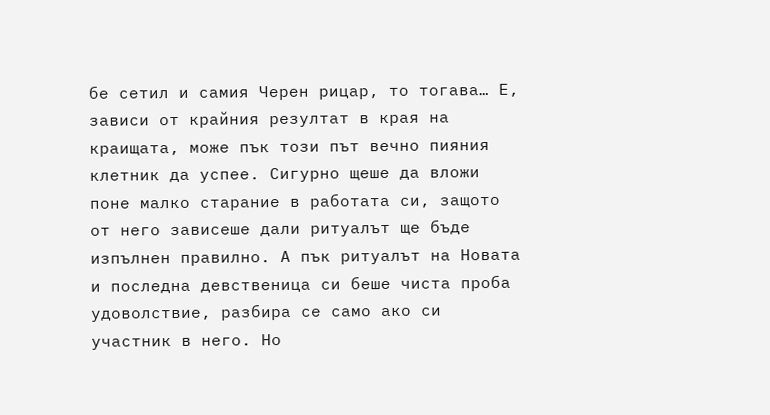бе сетил и самия Черен рицар, то тогава… Е, зависи от крайния резултат в края на краищата, може пък този път вечно пияния клетник да успее. Сигурно щеше да вложи поне малко старание в работата си, защото от него зависеше дали ритуалът ще бъде изпълнен правилно. А пък ритуалът на Новата и последна девственица си беше чиста проба удоволствие, разбира се само ако си участник в него. Но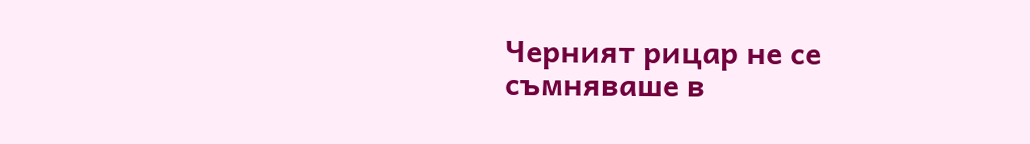Черният рицар не се съмняваше в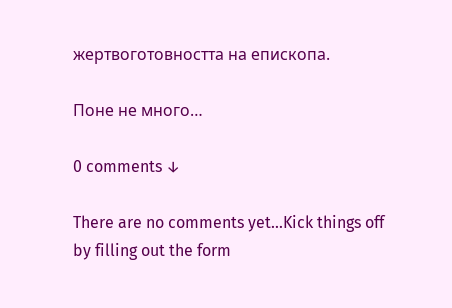жертвоготовността на епископа.

Поне не много…

0 comments ↓

There are no comments yet...Kick things off by filling out the form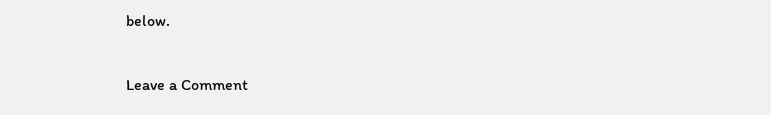below.

Leave a Comment